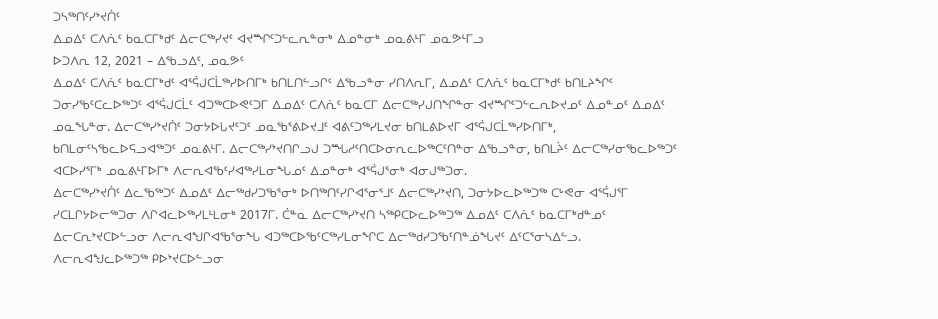ᑐᓴᖅᑎᑦᓯᔾᔪᑏᑦ
ᐃᓄᐃᑦ ᑕᐱᕇᑦ ᑲᓇᑕᒥᒃᑯᑦ ᐃᓕᑕᖅᓯᔪᑦ ᐊᔪᙱᑦᑐᓪᓚᕆᓐᓂᒃ ᐃᓄᓐᓂᒃ ᓄᓇᕕᒻᒥ ᓄᓇᕗᒻᒥᓗ
ᐅᑐᐱᕆ 12, 2021 – ᐃᖃᓗᐃᑦ, ᓄᓇᕗᑦ
ᐃᓄᐃᑦ ᑕᐱᕇᑦ ᑲᓇᑕᒥᒃᑯᑦ ᐊᕐᕌᒍᑕᒫᖅᓯᐅᑎᒥᒃ ᑲᑎᒪᑎᓪᓗᒋᑦ ᐃᖃᓗᓐᓂ ᓯᑎᐱᕆᒥ, ᐃᓄᐃᑦ ᑕᐱᕇᑦ ᑲᓇᑕᒥᒃᑯᑦ ᑲᑎᒪᔨᖏᑦ ᑐᓂᓯᖃᑦᑕᓚᐅᖅᑐᑦ ᐊᕐᕌᒍᑕᒫᑦ ᐊᑐᖅᑕᐅᕙᑦᑐᒥ ᐃᓄᐃᑦ ᑕᐱᕇᑦ ᑲᓇᑕᒥ ᐃᓕᑕᖅᓯᒍᑎᖏᓐᓂ ᐊᔪᙱᑦᑐᓪᓚᕆᐅᔪᓄᑦ ᐃᓄᓐᓄᑦ ᐃᓄᐃᑦ ᓄᓇᖓᓐᓂ. ᐃᓕᑕᖅᓯᔾᔪᑏᑦ ᑐᓂᔭᐅᒐᔪᑦᑐᑦ ᓄᓇᖃᕐᕕᐅᔪᒧᑦ ᐊᕕᑦᑐᖅᓯᒪᔪᓂ ᑲᑎᒪᕕᐅᔪᒥ ᐊᕐᕌᒍᑕᒫᖅᓯᐅᑎᒥᒃ, ᑲᑎᒪᓂᑦᓴᖃᓚᐅᕋᓗᐊᖅᑐᑦ ᓄᓇᕕᒻᒥ. ᐃᓕᑕᖅᓯᔾᔪᑎᒋᓗᒍ ᑐᙵᓱᑦᑎᑕᐅᓂᕆᓚᐅᖅᑕᑦᑎᓐᓂ ᐃᖃᓗᓐᓂ, ᑲᑎᒪᔩᑦ ᐃᓕᑕᖅᓯᓂᖃᓚᐅᖅᑐᑦ ᐊᑕᐅᓯᕐᒥᒃ ᓄᓇᕕᒻᒥᐅᒥᒃ ᐱᓕᕆᐊᖃᑦᓯᐊᖅᓯᒪᓂᖓᓄᑦ ᐃᓄᓐᓂᒃ ᐊᕐᕌᒍᕐᓂᒃ ᐊᓂᒍᖅᑐᓂ.
ᐃᓕᑕᖅᓯᔾᔪᑏᑦ ᐃᓚᖃᖅᑐᑦ ᐃᓄᐃᑦ ᐃᓕᖅᑯᓯᑐᖃᕐᓂᒃ ᐅᑎᖅᑎᑦᓯᒋᐊᕐᓂᕐᒧᑦ ᐃᓕᑕᖅᓯᔾᔪᑎ, ᑐᓂᔭᐅᓚᐅᖅᑐᖅ ᑕᒡᕙᓂ ᐊᕐᕌᒍᕐᒥ ᓯᑕᒪᒋᔭᐅᓕᖅᑐᓂ ᐱᒋᐊᓚᐅᖅᓯᒪᒻᒪᓂᒃ 2017ᒥ. ᑖᓐᓇ ᐃᓕᑕᖅᓯᔾᔪᑎ ᓴᖅᑭᑕᐅᓚᐅᖅᑐᖅ ᐃᓄᐃᑦ ᑕᐱᕇᑦ ᑲᓇᑕᒥᒃᑯᓐᓄᑦ ᐃᓕᑕᕆᔾᔪᑕᐅᓪᓗᓂ ᐱᓕᕆᐊᖑᒋᐊᖃᕐᓂᖓ ᐊᑐᖅᑕᐅᖃᑦᑕᖅᓯᒪᓂᖏᑕ ᐃᓕᖅᑯᓯᑐᖃᑦᑎᓐᓅᖓᔪᑦ ᐃᑦᑕᕐᓂᓴᐃᓪᓗ. ᐱᓕᕆᐊᖑᓚᐅᖅᑐᖅ ᑭᐅᔾᔪᑕᐅᓪᓗᓂ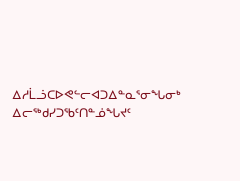ᐃᓱᒫᓘᑕᐅᕙᓪᓕᐊᑐᐃᓐᓇᕐᓂᖓᓂᒃ ᐃᓕᖅᑯᓯᑐᖃᑦᑎᓐᓅᖓᔪᑦ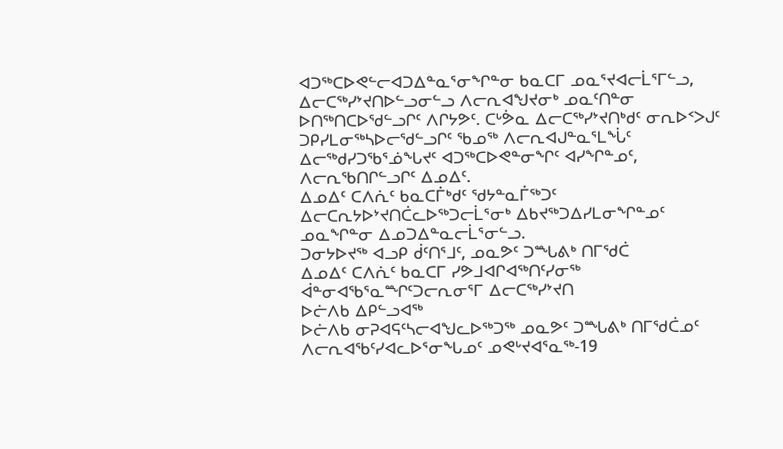ᐊᑐᖅᑕᐅᕙᓪᓕᐊᑐᐃᓐᓇᕐᓂᖏᓐᓂ ᑲᓇᑕᒥ ᓄᓇᕐᔪᐊᓕᒫᕐᒥᓪᓗ, ᐃᓕᑕᖅᓯᔾᔪᑎᐅᓪᓗᓂᓪᓗ ᐱᓕᕆᐊᖑᔪᓂᒃ ᓄᓇᑦᑎᓐᓂ ᐅᑎᖅᑎᑕᐅᖁᓪᓗᒋᑦ ᐱᒋᔭᕗᑦ. ᑕᒡᕘᓇ ᐃᓕᑕᖅᓯᔾᔪᑎᒃᑯᑦ ᓂᕆᐅᑉᐳᒍᑦ ᑐᑭᓯᒪᓂᖅᓴᐅᓕᖁᓪᓗᒋᑦ ᖃᓄᖅ ᐱᓕᕆᐊᒍᓐᓇᕐᒪᖔᑦ ᐃᓕᖅᑯᓯᑐᖃᕐᓅᖓᔪᑦ ᐊᑐᖅᑕᐅᕙᓐᓂᖏᑦ ᐊᓯᖏᓐᓄᑦ, ᐱᓕᕆᖃᑎᒋᓪᓗᒋᑦ ᐃᓄᐃᑦ.
ᐃᓄᐃᑦ ᑕᐱᕇᑦ ᑲᓇᑕᒦᒃᑯᑦ ᖁᔭᓐᓇᒦᖅᑐᑦ ᐃᓕᑕᕆᔭᐅᔾᔪᑎᑖᓚᐅᖅᑐᓕᒫᕐᓂᒃ ᐃᑲᔪᖅᑐᐃᓯᒪᓂᖏᓐᓄᑦ ᓄᓇᖏᓐᓂ ᐃᓄᑐᐃᓐᓇᓕᒫᕐᓂᓪᓗ.
ᑐᓂᔭᐅᔪᖅ ᐊᓗᑭ ᑰᑦᑎᕐᒧᑦ, ᓄᓇᕗᑦ ᑐᙵᕕᒃ ᑎᒥᖁᑖ
ᐃᓄᐃᑦ ᑕᐱᕇᑦ ᑲᓇᑕᒥ ᓯᕗᒧᐊᒋᐊᖅᑎᑦᓯᓂᖅ ᐋᓐᓂᐊᖃᕐᓇᙱᑦᑐᓕᕆᓂᕐᒥ ᐃᓕᑕᖅᓯᔾᔪᑎ
ᐅᓖᐱᑲ ᐃᑭᓪᓗᐊᖅ
ᐅᓖᐱᑲ ᓂᕈᐊᕋᑦᓴᓕᐊᖑᓚᐅᖅᑐᖅ ᓄᓇᕗᑦ ᑐᙵᕕᒃ ᑎᒥᖁᑖᓄᑦ ᐱᓕᕆᐊᖃᑦᓯᐊᓚᐅᕐᓂᖓᓄᑦ ᓄᕙᒡᔪᐊᕐᓇᖅ-19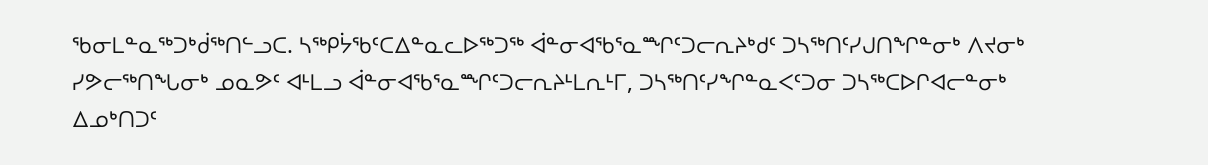ᖃᓂᒪᓐᓇᖅᑐᒃᑰᖅᑎᓪᓗᑕ. ᓴᖅᑭᔮᖃᑦᑕᐃᓐᓇᓚᐅᖅᑐᖅ ᐋᓐᓂᐊᖃᕐᓇᙱᑦᑐᓕᕆᔨᒃᑯᑦ ᑐᓴᖅᑎᑦᓯᒍᑎᖏᓐᓂᒃ ᐱᔪᓂᒃ ᓯᕗᓕᖅᑎᖓᓂᒃ ᓄᓇᕗᑦ ᐊᒻᒪᓗ ᐋᓐᓂᐊᖃᕐᓇᙱᑦᑐᓕᕆᔨᒻᒪᕆᒻᒥ, ᑐᓴᖅᑎᑦᓯᖏᓐᓇᐸᑦᑐᓂ ᑐᓴᖅᑕᐅᒋᐊᓕᓐᓂᒃ ᐃᓄᒃᑎᑐᑦ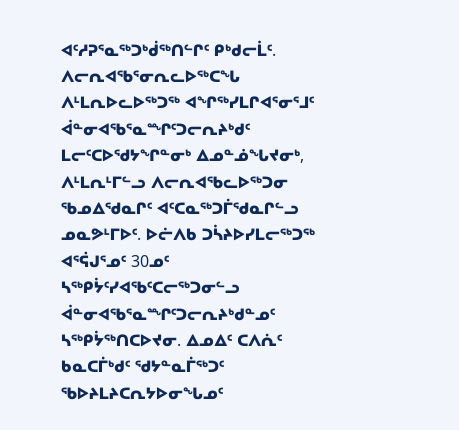ᐊᑦᓱᕈᕐᓇᖅᑐᒃᑰᖅᑎᓪᒋᑦ ᑭᒃᑯᓕᒫᑦ. ᐱᓕᕆᐊᖃᕐᓂᕆᓚᐅᖅᑕᖓ ᐱᒻᒪᕆᐅᓚᐅᖅᑐᖅ ᐊᖏᖅᓯᒪᒋᐊᕐᓂᕐᒧᑦ ᐋᓐᓂᐊᖃᕐᓇᙱᑦᑐᓕᕆᔨᒃᑯᑦ ᒪᓕᑦᑕᐅᖁᔭᖏᓐᓂᒃ ᐃᓄᓐᓅᖓᔪᓂᒃ, ᐱᒻᒪᕆᒻᒥᓪᓗ ᐱᓕᕆᐊᖃᓚᐅᖅᑐᓂ ᖃᓄᐃᖁᓇᒋᑦ ᐊᑦᑕᓇᖅᑐᒦᖁᓇᒋᓪᓗ ᓄᓇᕗᒻᒥᐅᑦ. ᐅᓖᐱᑲ ᑐᓵᔨᐅᓯᒪᓕᖅᑐᖅ ᐊᕐᕌᒍᕐᓄᑦ 30ᓄᑦ ᓴᖅᑭᔮᑦᓯᐊᖃᑦᑕᓕᖅᑐᓂᓪᓗ ᐋᓐᓂᐊᖃᕐᓇᙱᑦᑐᓕᕆᔨᒃᑯᓐᓄᑦ ᓴᖅᑭᔮᖅᑎᑕᐅᔪᓂ. ᐃᓄᐃᑦ ᑕᐱᕇᑦ ᑲᓇᑕᒦᒃᑯᑦ ᖁᔭᓐᓇᒦᖅᑐᑦ ᖃᐅᔨᒪᔨᑕᕆᔭᐅᓂᖓᓄᑦ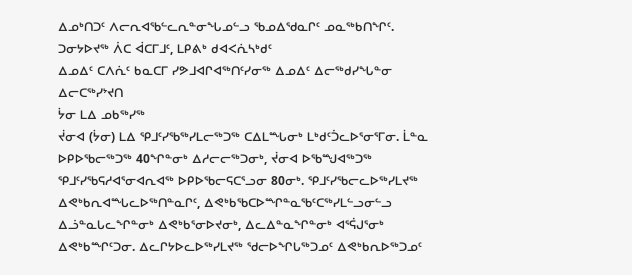ᐃᓄᒃᑎᑐᑦ ᐱᓕᕆᐊᖃᓪᓚᕆᓐᓂᖓᓄᓪᓗ ᖃᓄᐃᖁᓇᒋᑦ ᓄᓇᖅᑲᑎᖏᑦ.
ᑐᓂᔭᐅᔪᖅ ᐲᑕ ᐋᑕᒥᒧᑦ, ᒪᑭᕕᒃ ᑯᐊᐸᕇᓴᒃᑯᑦ
ᐃᓄᐃᑦ ᑕᐱᕇᑦ ᑲᓇᑕᒥ ᓯᕗᒧᐊᒋᐊᖅᑎᑦᓯᓂᖅ ᐃᓄᐃᑦ ᐃᓕᖅᑯᓯᖓᓐᓂ ᐃᓕᑕᖅᓯᔾᔪᑎ
ᔮᓂ ᒪᐃ ᓄᑲᖅᓯᖅ
ᔫᓂᐊ (ᔮᓂ) ᒪᐃ ᕿᒧᑦᓯᖃᖅᓯᒪᓕᖅᑐᖅ ᑕᐃᒪᙵᓂᒃ ᒪᒃᑯᑦᑑᓚᐅᕐᓂᕐᒥᓂ. ᒫᓐᓇ ᐅᑭᐅᖃᓕᖅᑐᖅ 40ᖏᓐᓂᒃ ᐃᓱᓕᓕᖅᑐᓂᒃ, ᔫᓂᐊ ᐅᖃᙳᐊᖅᑐᖅ ᕿᒧᑦᓯᖃᕋᓱᐊᕐᓂᐊᕆᐊᖅ ᐅᑭᐅᖃᓕᕋᑕᕐᓗᓂ 80ᓂᒃ. ᕿᒧᑦᓯᖃᓕᓚᐅᖅᓯᒪᔪᖅ ᐃᕙᒃᑲᕆᐊᙵᓚᐅᖅᑎᓐᓇᒋᑦ, ᐃᕙᒃᑲᖃᑕᐅᙱᓐᓇᖃᑦᑕᖅᓯᒪᓪᓗᓂᓪᓗ ᐃᓘᓐᓇᒐᓚᖏᓐᓂᒃ ᐃᕙᒃᑲᕐᓂᐅᔪᓂᒃ, ᐃᓚᐃᓐᓇᖏᓐᓂᒃ ᐊᕐᕌᒍᕐᓂᒃ ᐃᕙᒃᑲᙱᑦᑐᓂ. ᐃᓚᒋᔭᐅᓚᐅᖅᓯᒪᔪᖅ ᖁᓕᐅᖏᒐᖅᑐᓄᑦ ᐃᕙᒃᑲᕆᐅᖅᑐᓄᑦ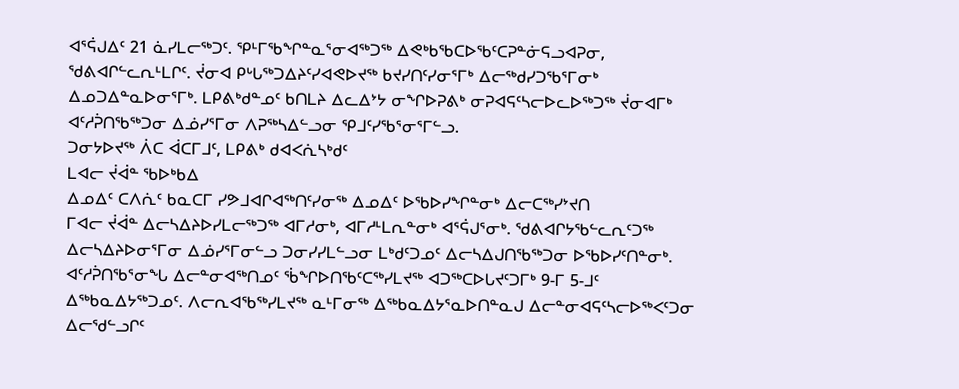ᐊᕐᕌᒍᐃᑦ 21 ᓈᓯᒪᓕᖅᑐᑦ. ᕿᒻᒥᖃᖏᓐᓇᕐᓂᐊᖅᑐᖅ ᐃᕙᒃᑲᖃᑕᐅᖃᑦᑕᕈᓐᓃᕋᓗᐊᕈᓂ, ᖁᕕᐊᒋᓪᓚᕆᒻᒪᒋᑦ. ᔫᓂᐊ ᑭᒡᒐᖅᑐᐃᔨᑦᓯᐊᕙᐅᔪᖅ ᑲᔪᓯᑎᑦᓯᓂᕐᒥᒃ ᐃᓕᖅᑯᓯᑐᖃᕐᒥᓂᒃ ᐃᓄᑐᐃᓐᓇᐅᓂᕐᒥᒃ. ᒪᑭᕕᒃᑯᓐᓄᑦ ᑲᑎᒪᔨ ᐃᓚᐃᔾᔭ ᓂᖏᐅᕈᕕᒃ ᓂᕈᐊᕋᑦᓴᓕᐅᓚᐅᖅᑐᖅ ᔫᓂᐊᒥᒃ ᐊᑦᓱᕉᑎᖃᖅᑐᓂ ᐃᓅᓯᕐᒥᓂ ᐱᕈᖅᓴᐃᓪᓗᓂ ᕿᒧᑦᓯᖃᕐᓂᕐᒥᓪᓗ.
ᑐᓂᔭᐅᔪᖅ ᐲᑕ ᐋᑕᒥᒧᑦ, ᒪᑭᕕᒃ ᑯᐊᐸᕇᓴᒃᑯᑦ
ᒪᐊᓕ ᔫᐋᓐ ᖃᐅᒃᑲᐃ
ᐃᓄᐃᑦ ᑕᐱᕇᑦ ᑲᓇᑕᒥ ᓯᕗᒧᐊᒋᐊᖅᑎᑦᓯᓂᖅ ᐃᓄᐃᑦ ᐅᖃᐅᓯᖏᓐᓂᒃ ᐃᓕᑕᖅᓯᔾᔪᑎ
ᒥᐊᓕ ᔫᐋᓐ ᐃᓕᓴᐃᔨᐅᓯᒪᓕᖅᑐᖅ ᐊᒥᓱᓂᒃ, ᐊᒥᓱᒻᒪᕆᓐᓂᒃ ᐊᕐᕌᒍᕐᓂᒃ. ᖁᕕᐊᒋᔭᖃᓪᓚᕆᑦᑐᖅ ᐃᓕᓴᐃᔨᐅᓂᕐᒥᓂ ᐃᓅᓯᕐᒥᓂᓪᓗ ᑐᓂᓯᓯᒪᓪᓗᓂ ᒪᒃᑯᑦᑐᓄᑦ ᐃᓕᓴᐃᒍᑎᖃᖅᑐᓂ ᐅᖃᐅᓯᑦᑎᓐᓂᒃ. ᐊᑦᓱᕉᑎᖃᕐᓂᖓ ᐃᓕᓐᓂᐊᖅᑎᓄᑦ ᖄᖏᐅᑎᖃᑦᑕᖅᓯᒪᔪᖅ ᐊᑐᖅᑕᐅᒐᔪᑦᑐᒥᒃ 9-ᒥ 5-ᒧᑦ ᐃᖅᑲᓇᐃᔭᖅᑐᓄᑦ. ᐱᓕᕆᐊᖃᖅᓯᒪᔪᖅ ᓇᒻᒥᓂᖅ ᐃᖅᑲᓇᐃᔭᕐᓇᐅᑎᓐᓇᒍ ᐃᓕᓐᓂᐊᕋᑦᓴᓕᐅᖅᐸᑦᑐᓂ ᐃᓕᖁᓪᓗᒋᑦ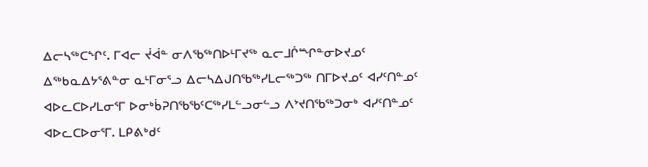ᐃᓕᓴᖅᑕᖏᑦ. ᒥᐊᓕ ᔫᐋᓐ ᓂᐱᖃᖅᑎᐅᒻᒥᔪᖅ ᓇᓕᒧᒌᙱᓐᓂᐅᔪᓄᑦ ᐃᖅᑲᓇᐃᔭᕐᕕᓐᓂ ᓇᒻᒥᓂᕐᓗ ᐃᓕᓴᐃᒍᑎᖃᖅᓯᒪᓕᖅᑐᖅ ᑎᒥᐅᔪᓄᑦ ᐊᓯᑦᑎᓐᓄᑦ ᐊᐅᓚᑕᐅᓯᒪᓂᕐᒥ ᐅᓂᒃᑳᕈᑎᖃᖃᑦᑕᖅᓯᒪᓪᓗᓂᓪᓗ ᐱᔾᔪᑎᖃᖅᑐᓂᒃ ᐊᓯᑦᑎᓐᓄᑦ ᐊᐅᓚᑕᐅᓂᕐᒥ. ᒪᑭᕕᒃᑯᑦ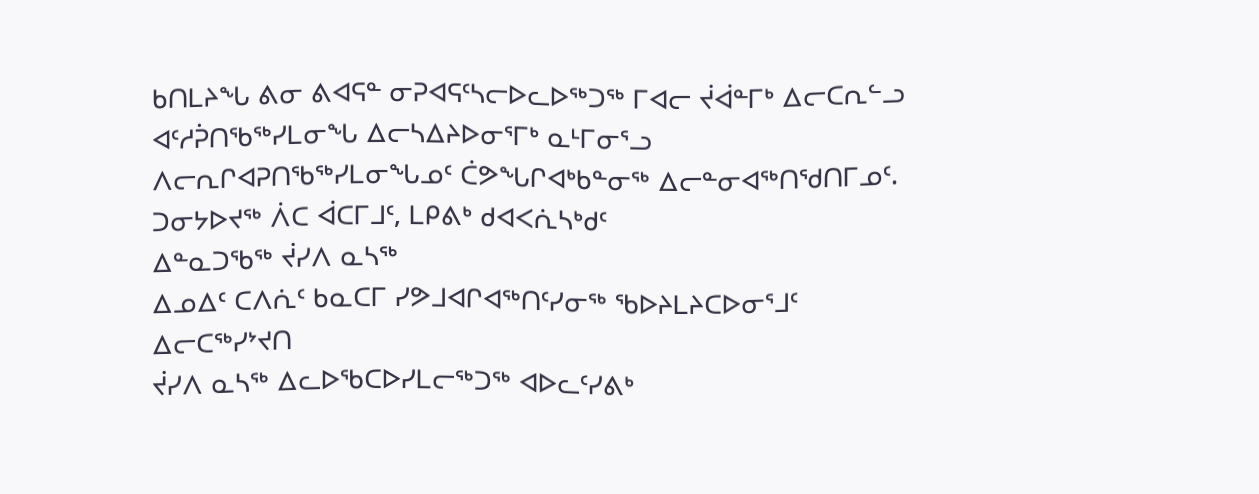ᑲᑎᒪᔨᖓ ᕕᓂ ᕕᐊᕋᓐ ᓂᕈᐊᕋᑦᓴᓕᐅᓚᐅᖅᑐᖅ ᒥᐊᓕ ᔫᐋᓐᒥᒃ ᐃᓕᑕᕆᓪᓗ ᐊᑦᓱᕉᑎᖃᖅᓯᒪᓂᖓ ᐃᓕᓴᐃᔨᐅᓂᕐᒥᒃ ᓇᒻᒥᓂᕐᓗ ᐱᓕᕆᒋᐊᕈᑎᖃᖅᓯᒪᓂᖓᓄᑦ ᑖᕗᖓᒋᐊᒃᑲᓐᓂᖅ ᐃᓕᓐᓂᐊᖅᑎᖁᑎᒥᓄᑦ.
ᑐᓂᔭᐅᔪᖅ ᐲᑕ ᐋᑕᒥᒧᑦ, ᒪᑭᕕᒃ ᑯᐊᐸᕇᓴᒃᑯᑦ
ᐃᓐᓇᑐᖃᖅ ᔫᓯᐱ ᓇᓴᖅ
ᐃᓄᐃᑦ ᑕᐱᕇᑦ ᑲᓇᑕᒥ ᓯᕗᒧᐊᒋᐊᖅᑎᑦᓯᓂᖅ ᖃᐅᔨᒪᔨᑕᐅᓂᕐᒧᑦ ᐃᓕᑕᖅᓯᔾᔪᑎ
ᔫᓯᐱ ᓇᓴᖅ ᐃᓚᐅᖃᑕᐅᓯᒪᓕᖅᑐᖅ ᐊᐅᓚᑦᓯᕕᒃ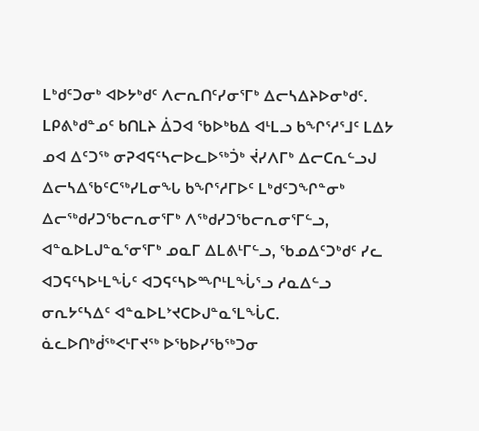ᒪᒃᑯᑦᑐᓂᒃ ᐊᐅᔭᒃᑯᑦ ᐱᓕᕆᑎᑦᓯᓂᕐᒥᒃ ᐃᓕᓴᐃᔨᐅᓂᒃᑯᑦ. ᒪᑭᕕᒃᑯᓐᓄᑦ ᑲᑎᒪᔨ ᐄᑐᐊ ᖃᐅᒃᑲᐃ ᐊᒻᒪᓗ ᑲᖏᕐᓱᕐᒧᑦ ᒪᐃᔭ ᓄᐊ ᐃᑦᑐᖅ ᓂᕈᐊᕋᑦᓴᓕᐅᓚᐅᖅᑑᒃ ᔫᓯᐱᒥᒃ ᐃᓕᑕᕆᓪᓗᒍ ᐃᓕᓴᐃᖃᑦᑕᖅᓯᒪᓂᖓ ᑲᖏᕐᓱᒥᐅᑦ ᒪᒃᑯᑦᑐᖏᓐᓂᒃ ᐃᓕᖅᑯᓯᑐᖃᓕᕆᓂᕐᒥᒃ ᐱᖅᑯᓯᑐᖃᓕᕆᓂᕐᒥᓪᓗ, ᐊᓐᓇᐅᒪᒍᓐᓇᕐᓂᕐᒥᒃ ᓄᓇᒥ ᐃᒪᕕᒻᒥᓪᓗ, ᖃᓄᐃᑦᑐᒃᑯᑦ ᓯᓚ ᐊᑐᕋᑦᓴᐅᒻᒪᖔᑦ ᐊᑐᕋᑦᓴᐅᙱᒻᒪᖔᕐᓗ ᓱᓇᐃᓪᓗ ᓂᕆᔭᑦᓴᐃᑦ ᐊᓐᓇᐅᒪᔾᔪᑕᐅᒍᓐᓇᕐᒪᖔᑕ. ᓈᓚᐅᑎᒃᑰᖅᐸᒻᒥᔪᖅ ᐅᖃᐅᓯᖃᖅᑐᓂ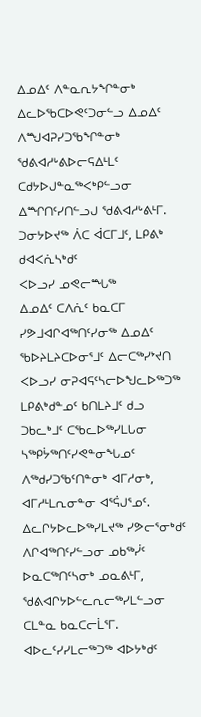ᐃᓄᐃᑦ ᐱᓐᓇᕆᔭᖏᓐᓂᒃ ᐃᓚᐅᖃᑕᐅᕙᑦᑐᓂᓪᓗ ᐃᓄᐃᑦ ᐱᙳᐊᕈᓯᑐᖃᖏᓐᓂᒃ ᖁᕕᐊᓱᒡᕕᐅᓕᕋᐃᒻᒪᑦ ᑕᑯᔭᐅᒍᓐᓇᖅᐸᒃᑭᓪᓗᓂ ᐃᙱᑎᑦᓯᑎᓪᓗᒍ ᖁᕕᐊᓱᒡᕕᒻᒥ.
ᑐᓂᔭᐅᔪᖅ ᐲᑕ ᐋᑕᒥᒧᑦ, ᒪᑭᕕᒃ ᑯᐊᐸᕇᓴᒃᑯᑦ
ᐸᐅᓗᓯ ᓄᕙᓕᙵᖅ
ᐃᓄᐃᑦ ᑕᐱᕇᑦ ᑲᓇᑕᒥ ᓯᕗᒧᐊᒋᐊᖅᑎᑦᓯᓂᖅ ᐃᓄᐃᑦ ᖃᐅᔨᒪᔨᑕᐅᓂᕐᒧᑦ ᐃᓕᑕᖅᓯᔾᔪᑎ
ᐸᐅᓗᓯ ᓂᕈᐊᕋᑦᓴᓕᐅᖑᓚᐅᖅᑐᖅ ᒪᑭᕕᒃᑯᓐᓄᑦ ᑲᑎᒪᔨᒧᑦ ᑯᓗ ᑐᑲᓚᒃᒧᑦ ᑕᖃᓚᐅᖅᓯᒪᒐᓂ ᓴᖅᑭᔮᖅᑎᑦᓯᕙᓐᓂᖓᓄᑦ ᐱᖅᑯᓯᑐᖃᑦᑎᓐᓂᒃ ᐊᒥᓱᓂᒃ, ᐊᒥᓱᒻᒪᕆᓂᓐᓂ ᐊᕐᕌᒍᕐᓄᑦ. ᐃᓚᒋᔭᐅᓚᐅᖅᓯᒪᔪᖅ ᓯᕗᓕᕐᓂᒃᑯᑦ ᐱᒋᐊᖅᑎᑦᓯᓪᓗᓂ ᓄᑲᖅᓰᑦ ᐅᓇᑕᖅᑎᑦᓴᓂᒃ ᓄᓇᕕᒻᒥ, ᖁᕕᐊᒋᔭᐅᓪᓚᕆᓕᖅᓯᒪᓪᓗᓂ ᑕᒪᓐᓇ ᑲᓇᑕᓕᒫᕐᒥ. ᐊᐅᓚᑦᓯᓯᒪᓕᖅᑐᖅ ᐊᐅᔭᒃᑯᑦ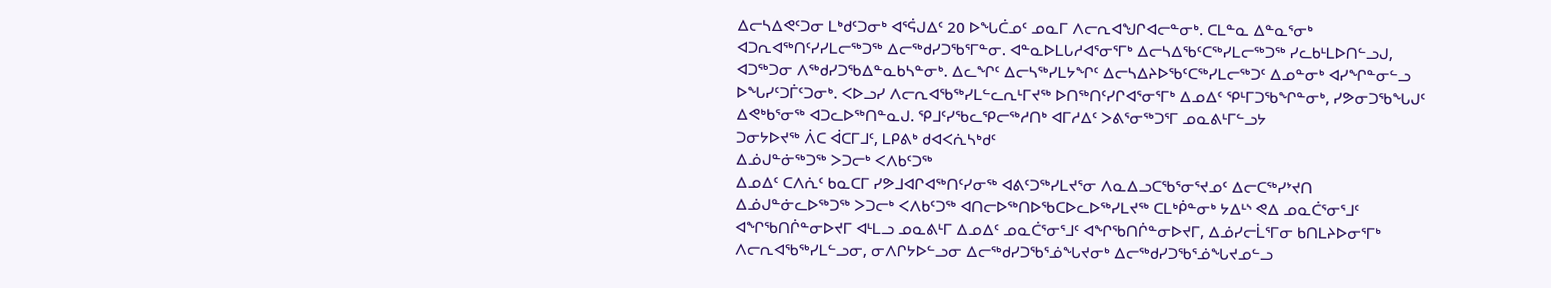ᐃᓕᓴᐃᕙᑦᑐᓂ ᒪᒃᑯᑦᑐᓂᒃ ᐊᕐᕌᒍᐃᑦ 20 ᐅᖓᑖᓄᑦ ᓄᓇᒥ ᐱᓕᕆᐊᖑᒋᐊᓕᓐᓂᒃ. ᑕᒪᓐᓇ ᐃᓐᓇᕐᓂᒃ ᐊᑐᕆᐊᖅᑎᑦᓯᓯᒪᓕᖅᑐᖅ ᐃᓕᖅᑯᓯᑐᖃᕐᒥᓐᓂ. ᐊᓐᓇᐅᒪᒐᓱᐊᕐᓂᕐᒥᒃ ᐃᓕᓴᐃᖃᑦᑕᖅᓯᒪᓕᖅᑐᖅ ᓯᓚᑲᒻᒪᐅᑎᓪᓗᒍ, ᐊᑐᖅᑐᓂ ᐱᖅᑯᓯᑐᖃᐃᓐᓇᑲᓴᓐᓂᒃ. ᐃᓚᖏᑦ ᐃᓕᓴᖅᓯᒪᔭᖏᑦ ᐃᓕᓴᐃᔨᐅᖃᑦᑕᖅᓯᒪᓕᖅᑐᑦ ᐃᓄᓐᓂᒃ ᐊᓯᖏᓐᓂᓪᓗ ᐅᖓᓯᑦᑐᒦᑦᑐᓂᒃ. ᐸᐅᓗᓯ ᐱᓕᕆᐊᖃᖅᓯᒪᓪᓚᕆᒻᒥᔪᖅ ᐅᑎᖅᑎᑦᓯᒋᐊᕐᓂᕐᒥᒃ ᐃᓄᐃᑦ ᕿᒻᒥᑐᖃᖏᓐᓂᒃ, ᓯᕗᓂᑐᖃᖓᒍᑦ ᐃᕙᒃᑲᕐᓂᖅ ᐊᑐᓚᐅᖅᑎᓐᓇᒍ. ᕿᒧᑦᓯᖃᓚᕿᓕᖅᓱᑎᒃ ᐊᒥᓱᐃᑦ ᐳᕕᕐᓂᖅᑐᕐᒥ ᓄᓇᕕᒻᒥᓪᓗᔭ
ᑐᓂᔭᐅᔪᖅ ᐲᑕ ᐋᑕᒥᒧᑦ, ᒪᑭᕕᒃ ᑯᐊᐸᕇᓴᒃᑯᑦ
ᐃᓅᒍᓐᓃᖅᑐᖅ ᐳᑐᓕᒃ ᐸᐱᑲᑦᑐᖅ
ᐃᓄᐃᑦ ᑕᐱᕇᑦ ᑲᓇᑕᒥ ᓯᕗᒧᐊᒋᐊᖅᑎᑦᓯᓂᖅ ᐊᕕᑦᑐᖅᓯᒪᔪᕐᓂ ᐱᓇᐃᓗᑕᖃᕐᓂᕐᔪᓄᑦ ᐃᓕᑕᖅᓯᔾᔪᑎ
ᐃᓅᒍᓐᓃᓚᐅᖅᑐᖅ ᐳᑐᓕᒃ ᐸᐱᑲᑦᑐᖅ ᐊᑎᓕᐅᖅᑎᐅᖃᑕᐅᓚᐅᖅᓯᒪᔪᖅ ᑕᒪᒃᑮᓐᓂᒃ ᔭᐃᒻᔅ ᕙᐃ ᓄᓇᑖᕐᓂᕐᒧᑦ ᐊᖏᖃᑎᒌᓐᓂᐅᔪᒥ ᐊᒻᒪᓗ ᓄᓇᕕᒻᒥ ᐃᓄᐃᑦ ᓄᓇᑖᕐᓂᕐᒧᑦ ᐊᖏᖃᑎᒌᓐᓂᐅᔪᒥ, ᐃᓅᓯᓕᒫᕐᒥᓂ ᑲᑎᒪᔨᐅᓂᕐᒥᒃ ᐱᓕᕆᐊᖃᖅᓯᒪᓪᓗᓂ, ᓂᐱᒋᔭᐅᓪᓗᓂ ᐃᓕᖅᑯᓯᑐᖃᕐᓅᖓᔪᓂᒃ ᐃᓕᖅᑯᓯᑐᖃᕐᓅᖓᔪᓄᓪᓗ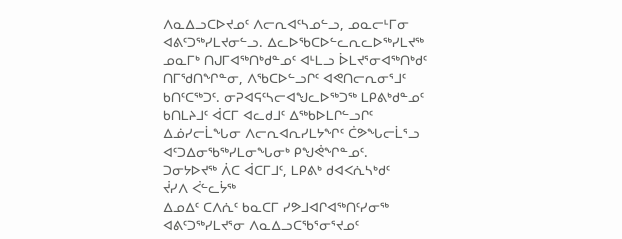ᐱᓇᐃᓗᑕᐅᔪᓄᑦ ᐱᓕᕆᐊᑦᓴᓄᓪᓗ, ᓄᓇᓕᒻᒥᓂ ᐊᕕᑦᑐᖅᓯᒪᔪᓂᓪᓗ. ᐃᓚᐅᖃᑕᐅᓪᓚᕆᓚᐅᖅᓯᒪᔪᖅ ᓄᓇᒥᒃ ᑎᒍᒥᐊᖅᑎᒃᑯᓐᓄᑦ ᐊᒻᒪᓗ ᐆᒪᔪᕐᓂᐊᖅᑎᒃᑯᑦ ᑎᒥᖁᑎᖏᓐᓂ, ᐱᖃᑕᐅᓪᓗᒋᑦ ᐊᕙᑎᓕᕆᓂᕐᒧᑦ ᑲᑎᑦᑕᖅᑐᑦ. ᓂᕈᐊᕋᑦᓴᓕᐊᖑᓚᐅᖅᑐᖅ ᒪᑭᕕᒃᑯᓐᓄᑦ ᑲᑎᒪᔨᒧᑦ ᐋᑕᒥ ᐊᓚᑯᒧᑦ ᐃᖅᑲᐅᒪᒋᓪᓗᒋᑦ ᐃᓅᓯᓕᒫᖓᓂ ᐱᓕᕆᐊᕆᓯᒪᔭᖏᑦ ᑖᕗᖓᓕᒫᕐᓗ ᐊᑦᑐᐃᓂᖃᖅᓯᒪᓂᖓᓂᒃ ᑭᖑᕚᖏᓐᓄᑦ.
ᑐᓂᔭᐅᔪᖅ ᐲᑕ ᐋᑕᒥᒧᑦ, ᒪᑭᕕᒃ ᑯᐊᐸᕇᓴᒃᑯᑦ
ᔫᓯᐱ ᐹᓪᓚᔮᖅ
ᐃᓄᐃᑦ ᑕᐱᕇᑦ ᑲᓇᑕᒥ ᓯᕗᒧᐊᒋᐊᖅᑎᑦᓯᓂᖅ ᐊᕕᑦᑐᖅᓯᒪᔪᕐᓂ ᐱᓇᐃᓗᑕᖃᕐᓂᕐᔪᓄᑦ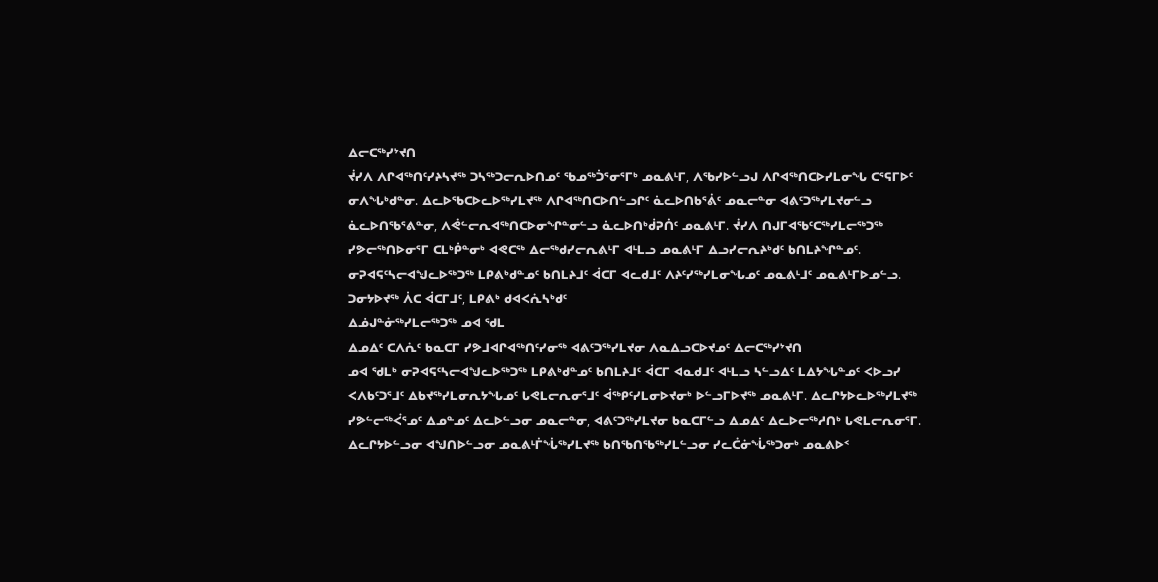ᐃᓕᑕᖅᓯᔾᔪᑎ
ᔫᓯᐱ ᐱᒋᐊᖅᑎᑦᓯᔨᓴᔪᖅ ᑐᓴᖅᑐᓕᕆᐅᑎᓄᑦ ᖃᓄᖅᑑᕐᓂᕐᒥᒃ ᓄᓇᕕᒻᒥ, ᐱᖃᓯᐅᓪᓗᒍ ᐱᒋᐊᖅᑎᑕᐅᓯᒪᓂᖓ ᑕᕐᕋᒥᐅᑦ ᓂᐱᖓᒃᑯᓐᓂ. ᐃᓚᐅᖃᑕᐅᓚᐅᖅᓯᒪᔪᖅ ᐱᒋᐊᖅᑎᑕᐅᑎᓪᓗᒋᑦ ᓈᓚᐅᑎᑲᕐᕖᑦ ᓄᓇᓕᓐᓂ ᐊᕕᑦᑐᖅᓯᒪᔪᓂᓪᓗ ᓈᓚᐅᑎᖃᕐᕕᓐᓂ, ᐱᕚᓪᓕᕆᐊᖅᑎᑕᐅᓂᖏᓐᓂᓪᓗ ᓈᓚᐅᑎᒃᑰᕈᑏᑦ ᓄᓇᕕᒻᒥ. ᔫᓯᐱ ᑎᒍᒥᐊᖃᑦᑕᖅᓯᒪᓕᖅᑐᖅ ᓯᕗᓕᖅᑎᐅᓂᕐᒥ ᑕᒪᒃᑮᓐᓂᒃ ᐊᕙᑕᖅ ᐃᓕᖅᑯᓯᓕᕆᕕᒻᒥ ᐊᒻᒪᓗ ᓄᓇᕕᒻᒥ ᐃᓗᓯᓕᕆᔨᒃᑯᑦ ᑲᑎᒪᔨᖏᓐᓄᑦ. ᓂᕈᐊᕋᑦᓴᓕᐊᖑᓚᐅᖅᑐᖅ ᒪᑭᕕᒃᑯᓐᓄᑦ ᑲᑎᒪᔨᒧᑦ ᐋᑕᒥ ᐊᓚᑯᒧᑦ ᐱᔨᑦᓯᖅᓯᒪᓂᖓᓄᑦ ᓄᓇᕕᒻᒧᑦ ᓄᓇᕕᒻᒥᐅᓄᓪᓗ.
ᑐᓂᔭᐅᔪᖅ ᐲᑕ ᐋᑕᒥᒧᑦ, ᒪᑭᕕᒃ ᑯᐊᐸᕇᓴᒃᑯᑦ
ᐃᓅᒍᓐᓃᖅᓯᒪᓕᖅᑐᖅ ᓄᐊ ᖁᒪ
ᐃᓄᐃᑦ ᑕᐱᕇᑦ ᑲᓇᑕᒥ ᓯᕗᒧᐊᒋᐊᖅᑎᑦᓯᓂᖅ ᐊᕕᑦᑐᖅᓯᒪᔪᓂ ᐱᓇᐃᓗᑕᐅᔪᓄᑦ ᐃᓕᑕᖅᓯᔾᔪᑎ
ᓄᐊ ᖁᒪᒃ ᓂᕈᐊᕋᑦᓴᓕᐊᖑᓚᐅᖅᑐᖅ ᒪᑭᕕᒃᑯᓐᓄᑦ ᑲᑎᒪᔨᒧᑦ ᐋᑕᒥ ᐊᓇᑯᒧᑦ ᐊᒻᒪᓗ ᓴᓪᓗᐃᑦ ᒪᐃᔭᖓᓐᓄᑦ ᐸᐅᓗᓯ ᐸᐱᑲᑦᑐᕐᒧᑦ ᐃᑲᔪᖅᓯᒪᓂᕆᔭᖓᓄᑦ ᒐᕙᒪᓕᕆᓂᕐᒧᑦ ᐋᖅᑭᑦᓯᒪᓂᐅᔪᓂᒃ ᐅᓪᓗᒥᐅᔪᖅ ᓄᓇᕕᒻᒥ. ᐃᓚᒋᔭᐅᓚᐅᖅᓯᒪᔪᖅ ᓯᕗᓪᓕᖅᐹᕐᓄᑦ ᐃᓄᓐᓄᑦ ᐃᓚᐅᓪᓗᓂ ᓄᓇᓕᓐᓂ, ᐊᕕᑦᑐᖅᓯᒪᔪᓂ ᑲᓇᑕᒥᓪᓗ ᐃᓄᐃᑦ ᐃᓚᐅᓕᖅᓱᑎᒃ ᒐᕙᒪᓕᕆᓂᕐᒥ. ᐃᓚᒋᔭᐅᓪᓗᓂ ᐊᖑᑎᐅᓪᓗᓂ ᓄᓇᕕᒻᒦᖔᖅᓯᒪᔪᖅ ᑲᑎᖃᑎᖃᖅᓯᒪᓪᓗᓂ ᓯᓚᑖᓃᖔᖅᑐᓂᒃ ᓄᓇᕕᐅᑉ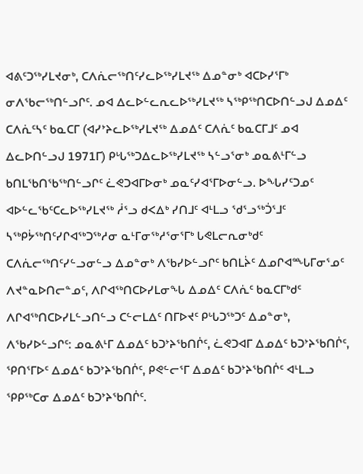ᐊᕕᑦᑐᖅᓯᒪᔪᓂᒃ, ᑕᐱᕇᓕᖅᑎᑦᓯᓚᐅᖅᓯᒪᔪᖅ ᐃᓄᓐᓂᒃ ᐊᑕᐅᓯᕐᒥᒃ ᓂᐱᖃᓕᖅᑎᓪᓗᒋᑦ. ᓄᐊ ᐃᓚᐅᓪᓚᕆᓚᐅᖅᓯᒪᔪᖅ ᓴᖅᑭᖅᑎᑕᐅᑎᓪᓗᒍ ᐃᓄᐃᑦ ᑕᐱᕇᑦᓴᑦ ᑲᓇᑕᒥ (ᐊᓯᔾᔨᓚᐅᖅᓯᒪᔪᖅ ᐃᓄᐃᑦ ᑕᐱᕇᑦ ᑲᓇᑕᒥᒧᑦ ᓄᐊ ᐃᓚᐅᑎᓪᓗᒍ 1971ᒥ) ᑭᒡᒐᖅᑐᐃᓚᐅᖅᓯᒪᔪᖅ ᓴᓪᓗᕐᓂᒃ ᓄᓇᕕᒻᒥᓪᓗ ᑲᑎᒪᖃᑎᖃᖅᑎᓪᓗᒋᑦ ᓛᕙᑐᐊᒥᐅᓂᒃ ᓄᓇᑦᓯᐊᕐᒥᐅᓂᓪᓗ. ᐅᖓᓯᑦᑐᓄᑦ ᐊᐅᓪᓚᖃᑦᑕᓚᐅᖅᓯᒪᔪᖅ ᓲᕐᓗ ᑯᐸᐃᒃ ᓯᑎᒧᑦ ᐊᒻᒪᓗ ᖁᕐᓗᖅᑑᕐᒧᑦ ᓴᖅᑭᔮᖅᑎᑦᓯᒋᐊᖅᑐᖅᓱᓂ ᓇᒻᒥᓂᖅᓱᕐᓂᕐᒥᒃ ᒐᕙᒪᓕᕆᓂᒃᑯᑦ ᑕᐱᕇᓕᖅᑎᑦᓯᓪᓗᓂᓪᓗ ᐃᓄᓐᓂᒃ ᐱᖃᓯᐅᓪᓗᒋᑦ ᑲᑎᒪᔩᑦ ᐃᓄᒋᐊᙵᒥᓂᕐᓄᑦ ᐱᔪᓐᓇᐅᑎᓕᓐᓄᑦ, ᐱᒋᐊᖅᑎᑕᐅᓯᒪᓂᖓ ᐃᓄᐃᑦ ᑕᐱᕇᑦ ᑲᓇᑕᒥᒃᑯᑦ ᐱᒋᐊᖅᑎᑕᐅᓯᒪᓪᓗᑎᓪᓗ ᑕᓪᓕᒪᐃᑦ ᑎᒥᐅᔪᑦ ᑭᒡᒐᑐᖅᑐᑦ ᐃᓄᓐᓂᒃ, ᐱᖃᓯᐅᓪᓗᒋᑦ: ᓄᓇᕕᒻᒥ ᐃᓄᐃᑦ ᑲᑐᔾᔨᖃᑎᒌᑦ, ᓛᕙᑐᐊᒥ ᐃᓄᐃᑦ ᑲᑐᔾᔨᖃᑎᒌᑦ, ᕿᑎᕐᒥᐅᑦ ᐃᓄᐃᑦ ᑲᑐᔾᔨᖃᑎᒌᑦ, ᑭᕙᓪᓕᕐᒥ ᐃᓄᐃᑦ ᑲᑐᔾᔨᖃᑎᒌᑦ ᐊᒻᒪᓗ ᕿᑭᖅᑕᓂ ᐃᓄᐃᑦ ᑲᑐᔾᔨᖃᑎᒌᑦ.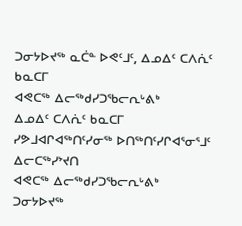ᑐᓂᔭᐅᔪᖅ ᓇᑖᓐ ᐅᕙᑦᒧᑦ, ᐃᓄᐃᑦ ᑕᐱᕇᑦ ᑲᓇᑕᒥ
ᐊᕙᑕᖅ ᐃᓕᖅᑯᓯᑐᖃᓕᕆᒡᕕᒃ
ᐃᓄᐃᑦ ᑕᐱᕇᑦ ᑲᓇᑕᒥ ᓯᕗᒧᐊᒋᐊᖅᑎᑦᓯᓂᖅ ᐅᑎᖅᑎᑦᓯᒋᐊᕐᓂᕐᒧᑦ ᐃᓕᑕᖅᓯᔾᔪᑎ
ᐊᕙᑕᖅ ᐃᓕᖅᑯᓯᑐᖃᓕᕆᒡᕕᒃ ᑐᓂᔭᐅᔪᖅ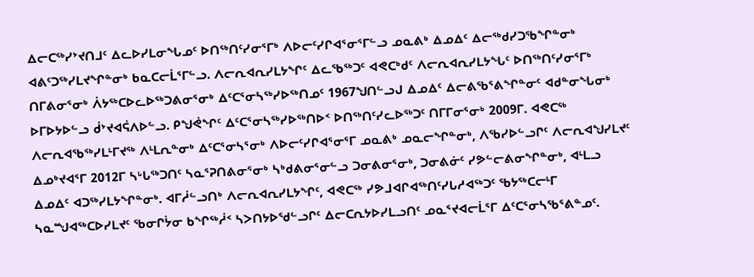ᐃᓕᑕᖅᓯᔾᔪᑎᒧᑦ ᐃᓚᐅᓯᒪᓂᖓᓄᑦ ᐅᑎᖅᑎᑦᓯᓂᕐᒥᒃ ᐱᐅᓕᑦᓯᒋᐊᕐᓂᕐᒥᓪᓗ ᓄᓇᕕᒃ ᐃᓄᐃᑦ ᐃᓕᖅᑯᓯᑐᖃᖏᓐᓂᒃ ᐊᕕᑦᑐᖅᓯᒪᔪᖏᓐᓂᒃ ᑲᓇᑕᓕᒫᕐᒥᓪᓗ. ᐱᓕᕆᐊᕆᓯᒪᔭᖏᑦ ᐃᓚᖃᖅᑐᑦ ᐊᕙᑕᒃᑯᑦ ᐱᓕᕆᐊᕆᓯᒪᔭᖓᑦ ᐅᑎᖅᑎᑦᓯᓂᕐᒥᒃ ᑎᒥᕕᓂᕐᓂᒃ ᐲᔭᖅᑕᐅᓚᐅᖅᑐᕕᓂᕐᓂᒃ ᐃᑦᑕᕐᓂᓴᖅᓯᐅᖅᑎᓄᑦ 1967ᖑᑎᓪᓗᒍ ᐃᓄᐃᑦ ᐃᓕᕕᖃᕐᕕᖏᓐᓂᑦ ᐊᑯᓐᓂᖓᓂᒃ ᐅᒥᐅᔭᐅᓪᓗ ᑰᔾᔪᐊᕌᐱᐅᓪᓗ. ᑭᖑᕚᖏᑦ ᐃᑦᑕᕐᓂᓴᖅᓯᐅᖅᑎᐅᑉ ᐅᑎᖅᑎᑦᓯᓚᐅᖅᑐᑦ ᑎᒥᒥᓂᕐᓂᒃ 2009ᒥ. ᐊᕙᑕᖅ ᐱᓕᕆᐊᖃᖅᓯᒪᒻᒥᔪᖅ ᐱᒻᒪᕆᓐᓂᒃ ᐃᑦᑕᕐᓂᓴᕐᓂᒃ ᐱᐅᓕᑦᓯᒋᐊᕐᓂᕐᒥ ᓄᓇᕕᒃ ᓄᓇᓕᖏᓐᓂᒃ, ᐱᖃᓯᐅᓪᓗᒋᑦ ᐱᓕᕆᐊᖑᓯᒪᔪᑦ ᐃᓄᒃᔪᐊᕐᒥ 2012ᒥ ᓴᒡᒐᖅᑐᑎᑦ ᓴᓇᕐᕈᑎᕕᓂᕐᓂᒃ ᓴᒃᑯᕕᓂᕐᓂᓪᓗ ᑐᓂᕕᓂᕐᓂᒃ, ᑐᓂᕕᓃᑦ ᓯᕗᓪᓕᕕᓂᖏᓐᓂᒃ, ᐊᒻᒪᓗ ᐃᓄᐃᑦ ᐊᑐᖅᓯᒪᔭᖏᓐᓂᒃ. ᐊᒥᓲᓪᓗᑎᒃ ᐱᓕᕆᐊᕆᓯᒪᔭᖏᑦ, ᐊᕙᑕᖅ ᓯᕗᒧᐊᒋᐊᖅᑎᑦᓯᒐᓱᐊᖅᑐᑦ ᖃᔭᖅᑕᓕᒻᒥ ᓴᓇᙳᐊᖅᑕᐅᓯᒪᔪᑦ ᖃᓂᒋᔮᓂ ᑲᖏᖅᓲᑉ ᓴᐳᑎᔭᐅᖁᓪᓗᒋᑦ ᐃᓕᑕᕆᔭᐅᓯᒪᓗᑎᑦ ᓄᓇᕐᔪᐊᓕᒫᕐᒥ ᐃᑦᑕᕐᓂᓴᖃᕐᕕᓐᓄᑦ.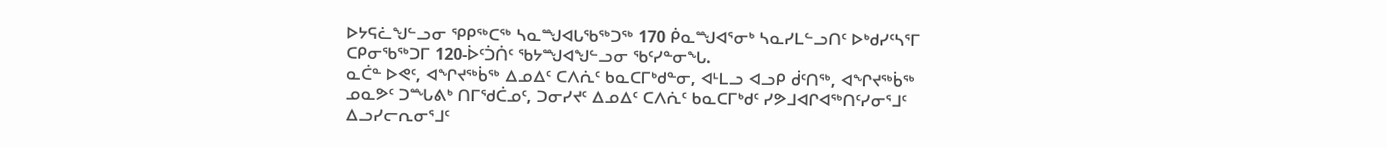ᐅᔭᕋᓛᖑᓪᓗᓂ ᕿᑭᖅᑕᖅ ᓴᓇᙳᐊᒐᖃᖅᑐᖅ 170 ᑮᓇᙳᐊᕐᓂᒃ ᓴᓇᓯᒪᓪᓗᑎᑦ ᐅᒃᑯᓯᑦᓴᕐᒥ ᑕᑭᓂᖃᖅᑐᒥ 120-ᐆᑦᑑᑏᑦ ᖃᔭᙳᐊᖑᓪᓗᓂ ᖃᑦᓯᓐᓂᖓ.
ᓇᑖᓐ ᐅᕙᑦ, ᐊᖏᔪᖅᑳᖅ ᐃᓄᐃᑦ ᑕᐱᕇᑦ ᑲᓇᑕᒥᒃᑯᓐᓂ, ᐊᒻᒪᓗ ᐊᓗᑭ ᑰᑦᑎᖅ, ᐊᖏᔪᖅᑳᖅ ᓄᓇᕗᑦ ᑐᙵᕕᒃ ᑎᒥᖁᑖᓄᑦ, ᑐᓂᓯᔪᑦ ᐃᓄᐃᑦ ᑕᐱᕇᑦ ᑲᓇᑕᒥᒃᑯᑦ ᓯᕗᒧᐊᒋᐊᖅᑎᑦᓯᓂᕐᒧᑦ ᐃᓗᓯᓕᕆᓂᕐᒧᑦ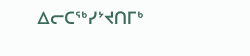ᐃᓕᑕᖅᓯᔾᔪᑎᒥᒃ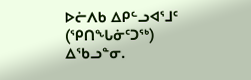ᐅᓖᐱᑲ ᐃᑭᓪᓗᐊᕐᒧᑦ (ᕿᑎᖓᓃᑦᑐᖅ) ᐃᖃᓗᓐᓂ.